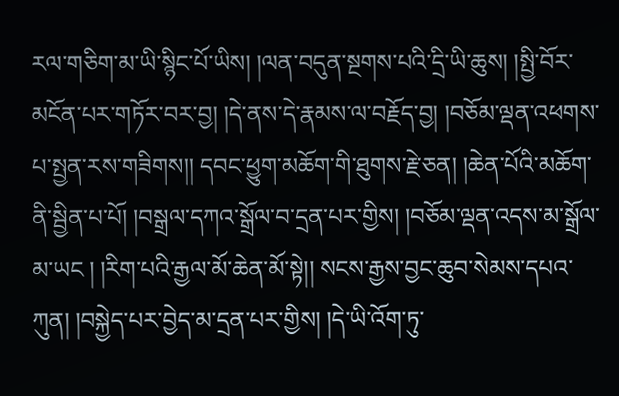རལ་གཅིག་མ་ཡི་སྙིང་པོ་ཡིས། །ལན་བདུན་སྔགས་པའི་དྲི་ཡི་ཆུས། །སྤྱི་བོར་མངོན་པར་གཏོར་བར་བྱ། །དེ་ནས་དེ་རྣམས་ལ་བརྗོད་བྱ། །བཅོམ་ལྡན་འཕགས་པ་སྤྱན་རས་གཟིགས།། དབང་ཕྱུག་མཆོག་གི་ཐུགས་རྗེ་ཅན། །ཆེན་པོའི་མཆོག་ནི་སྦྱིན་པ་པོ། །བསྒྲལ་དཀའ་སྒྲོལ་བ་དྲན་པར་གྱིས། །བཅོམ་ལྡན་འདས་མ་སྒྲོལ་མ་ཡང ། །རིག་པའི་རྒྱལ་མོ་ཆེན་མོ་སྟེ།། སངས་རྒྱས་བྱང་ཆུབ་སེམས་དཔའ་ཀུན། །བསྐྱེད་པར་བྱེད་མ་དྲན་པར་གྱིས། །དེ་ཡི་འོག་ཏུ་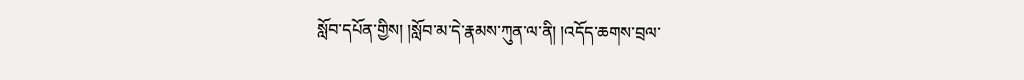སློབ་དཔོན་གྱིས། །སློབ་མ་དེ་རྣམས་ཀུན་ལ་ནི། །འདོད་ཆགས་བྲལ་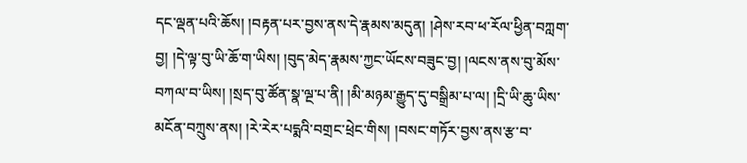དང་ལྡན་པའི་ཆོས། །བརྟན་པར་བྱས་ནས་དེ་རྣམས་མདུན། །ཤེས་རབ་ཕ་རོལ་ཕྱིན་བཀླག་བྱ། །དེ་ལྟ་བུ་ཡི་ཆོ་ག་ཡིས། །བུད་མེད་རྣམས་ཀྱང་ཡོངས་བཟུང་བྱ། །ལངས་ནས་བུ་མོས་བཀལ་བ་ཡིས། །སྲད་བུ་ཚོན་སྣ་ལྔ་པ་ནི། །མི་མཉམ་རྒྱུད་དུ་བསྒྲིམ་པ་ལ། །དྲི་ཡི་ཆུ་ཡིས་མངོན་བཀྲུས་ནས། །རེ་རེར་པདྨའི་བགྲང་ཕྲེང་གིས། །བསང་གཏོར་བྱས་ནས་རྩ་བ་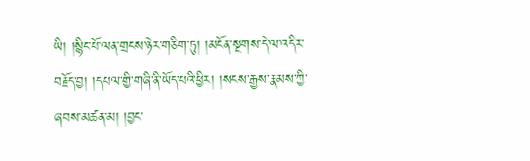ཡི། །སྙིང་པོ་ལན་གྲངས་ཉེར་གཅིག་ཏུ། །མངོན་སྔགས་དེ་ལ་འདིར་བརྗོད་བྱ། །དཔལ་གྱི་གཞི་ནི་ཡོད་པའི་ཕྱིར། །སངས་རྒྱས་རྣམས་ཀྱི་ཞབས་མཚན་མ། །བྱང་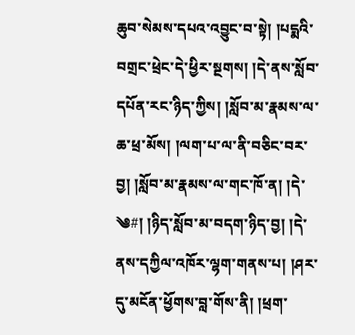ཆུབ་སེམས་དཔའ་འབྱུང་བ་སྟེ། །པདྨའི་བགྲང་ཕྲེང་དེ་ཕྱིར་སྔགས། །དེ་ནས་སློབ་དཔོན་རང་ཉིད་ཀྱིས། །སློབ་མ་རྣམས་ལ་ཆ་ཕྲ་མོས། །ལག་པ་ལ་ནི་བཅིང་བར་བྱ། །སློབ་མ་རྣམས་ལ་གང་ཁོ་ན། །དེ་
༄#། །ཉིད་སློབ་མ་བདག་ཉིད་བྱ། །དེ་ནས་དཀྱིལ་འཁོར་ལྷག་གནས་པ། །ཤར་དུ་མངོན་ཕྱོགས་བླ་གོས་ནི། །ཕྲག་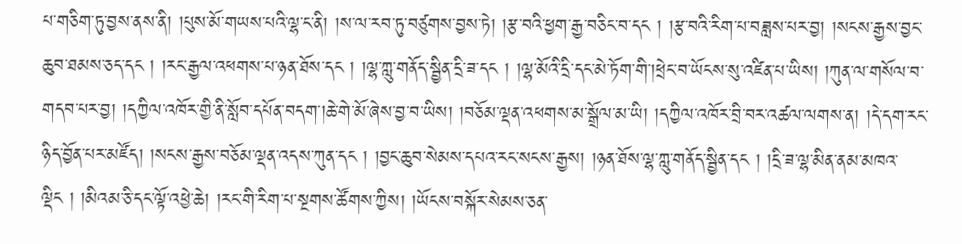པ་གཅིག་ཏུ་བྱས་ནས་ནི། །པུས་མོ་གཡས་པའི་ལྷ་ང་ནི། །ས་ལ་རབ་ཏུ་བཙུགས་བྱས་ཏེ། །རྩ་བའི་ཕྱག་རྒྱ་བཅིང་བ་དང ། །རྩ་བའི་རིག་པ་བཟླས་པར་བྱ། །སངས་རྒྱས་བྱང་ཆུབ་ཐམས་ཅད་དང ། །རང་རྒྱལ་འཕགས་པ་ཉན་ཐོས་དང ། །ལྷ་ཀླུ་གནོད་སྦྱིན་དྲི་ཟ་དང ། །ལྷ་མོའི་དྲི་དང་མེ་ཏོག་གི་།ཕྲེང་བ་ཡོངས་སུ་འཛིན་པ་ཡིས། །ཀུན་ལ་གསོལ་བ་གདབ་པར་བྱ། །དཀྱིལ་འཁོར་གྱི་ནི་སློབ་དཔོན་བདག་།ཆེ་གེ་མོ་ཞེས་བྱ་བ་ཡིས། །བཅོམ་ལྡན་འཕགས་མ་སྒྲོལ་མ་ཡི། །དཀྱིལ་འཁོར་བྲི་བར་འཚལ་ལགས་ན། །དེ་དག་རང་ཉིད་བྱོན་པར་མཛོད། །སངས་རྒྱས་བཅོམ་ལྡན་འདས་ཀུན་དང ། །བྱང་ཆུབ་སེམས་དཔའ་རང་སངས་རྒྱས། །ཉན་ཐོས་ལྷ་ཀླུ་གནོད་སྦྱིན་དང ། །དྲི་ཟ་ལྷ་མིན་ནམ་མཁའ་ལྡིང ། །མིའམ་ཅི་དང་ལྟོ་འཕྱེ་ཆེ། །རང་གི་རིག་པ་སྔགས་ཚོགས་ཀྱིས། །ཡོངས་བསྐོར་སེམས་ཅན་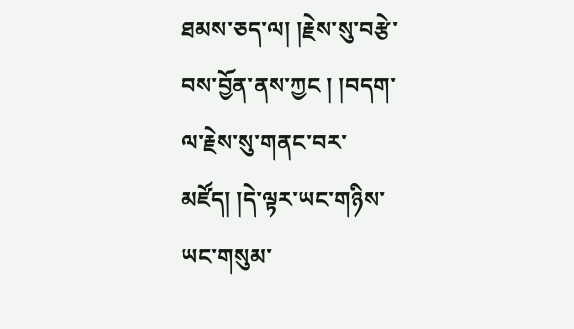ཐམས་ཅད་ལ། །རྗེས་སུ་བརྩེ་བས་བྱོན་ནས་ཀྱང ། །བདག་ལ་རྗེས་སུ་གནང་བར་མཛོད། །དེ་ལྟར་ཡང་གཉིས་ཡང་གསུམ་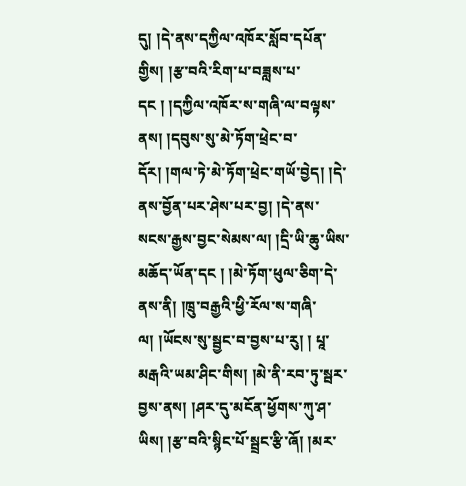དུ། །དེ་ནས་དཀྱིལ་འཁོར་སློབ་དཔོན་གྱིས། །རྩ་བའི་རིག་པ་བཟླས་པ་དང ། །དཀྱིལ་འཁོར་ས་གཞི་ལ་བལྟས་ནས། །དབུས་སུ་མེ་ཏོག་ཕྲེང་བ་
དོར། །གལ་ཏེ་མེ་ཏོག་ཕྲེང་གཡོ་བྱེད། །དེ་ནས་བྱོན་པར་ཤེས་པར་བྱ། །དེ་ནས་སངས་རྒྱས་བྱང་སེམས་ལ། །དྲི་ཡི་ཆུ་ཡིས་མཆོད་ཡོན་དང ། །མེ་ཏོག་ཕུལ་ཅིག་དེ་ནས་ནི། །ཁྲུ་བརྒྱའི་ཕྱི་རོལ་ས་གཞི་ལ། །ཡོངས་སུ་སྦྱང་བ་བྱས་པ་རུ། ། པཱ་མརྒའི་ཡམ་ཤིང་གིས། །མེ་ནི་རབ་ཏུ་སྦར་བྱས་ནས། །ཤར་དུ་མངོན་ཕྱོགས་ཀུ་ཤ་ཡིས། །རྩ་བའི་སྙིང་པོ་སྦྲང་རྩི་ཞོ། །མར་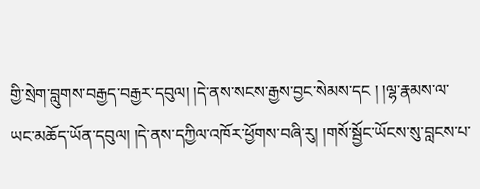གྱི་སྲེག་བླུགས་བརྒྱད་བརྒྱར་དབུལ། །དེ་ནས་སངས་རྒྱས་བྱང་སེམས་དང ། །ལྷ་རྣམས་ལ་ཡང་མཆོད་ཡོན་དབུལ། །དེ་ནས་དཀྱིལ་འཁོར་ཕྱོགས་བཞི་རུ། །གསོ་སྦྱོང་ཡོངས་སུ་བླངས་པ་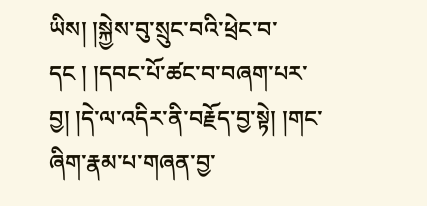ཡིས། །སྐྱེས་བུ་སྲུང་བའི་ཕྲེང་བ་དང ། །དབང་པོ་ཚང་བ་བཞག་པར་བྱ། །དེ་ལ་འདིར་ནི་བརྗོད་བྱ་སྟེ། །གང་ཞིག་རྣམ་པ་གཞན་བྱ་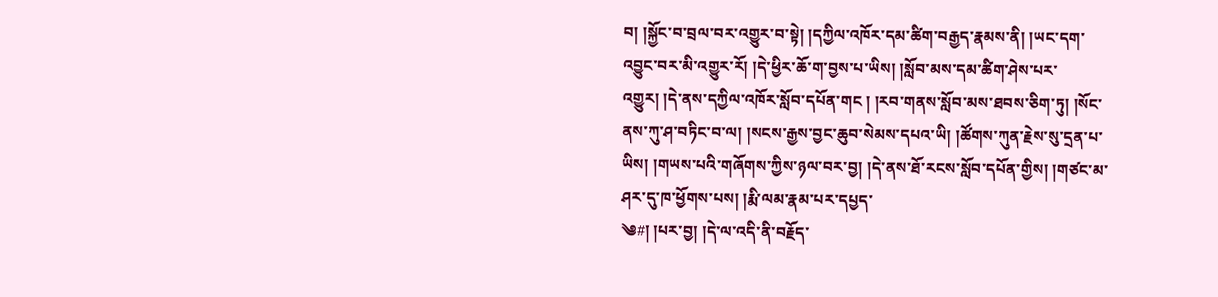བ། །སྐྱོང་བ་བྲལ་བར་འགྱུར་བ་སྟེ། །དཀྱིལ་འཁོར་དམ་ཚིག་བརྒྱད་རྣམས་ནི། །ཡང་དག་འབྱུང་བར་མི་འགྱུར་རོ། །དེ་ཕྱིར་ཆོ་ག་བྱས་པ་ཡིས། །སློབ་མས་དམ་ཚིག་ཤེས་པར་འགྱུར། །དེ་ནས་དཀྱིལ་འཁོར་སློབ་དཔོན་གང ། །རབ་གནས་སློབ་མས་ཐབས་ཅིག་ཏུ། །སོང་ནས་ཀུ་ཤ་བཏིང་བ་ལ། །སངས་རྒྱས་བྱང་ཆུབ་སེམས་དཔའ་ཡི། །ཚོགས་ཀུན་རྗེས་སུ་དྲན་པ་ཡིས། །གཡས་པའི་གཞོགས་ཀྱིས་ཉལ་བར་བྱ། །དེ་ནས་ཐོ་རངས་སློབ་དཔོན་གྱིས། །གཙང་མ་ཤར་དུ་ཁ་ཕྱོགས་པས། །རྨི་ལམ་རྣམ་པར་དཔྱད་
༄#། །པར་བྱ། །དེ་ལ་འདི་ནི་བརྗོད་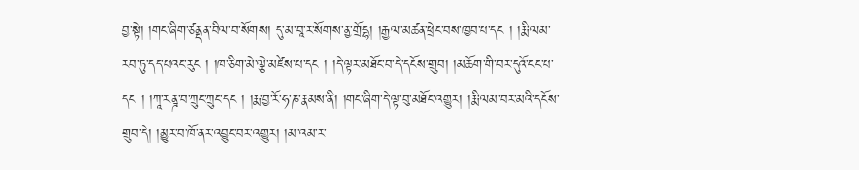བྱ་སྟེ། །གང་ཞིག་ཙནྡན་བིལ་བ་སོགས། དུ་མ་བཱ་ར་སོགས་ནྱ་གྲོདྷ། །རྒྱལ་མཚན་ཕྲེང་བས་ཁྱབ་པ་དང ། །རྨི་ལམ་རབ་ཏུ་དད་པའང་རུང ། །ཁ་ཅིག་མེ་ལྕེ་མཛེས་པ་དང ། །དེ་ལྟར་མཐོང་བ་དེ་དངོས་གྲུབ། །མཆོག་གི་བར་དུའོ་ངང་པ་དང ། །ཀཱ་རནྜ་བ་ཀྲུང་ཀྲུང་དང ། །རྨ་བྱ་རོ་ཧ་ཎ་རྣམས་ནི། །གང་ཞིག་དེ་ལྟ་བུ་མཐོང་འགྱུར། །རྨི་ལམ་བར་མའི་དངོས་གྲུབ་དེ། །མྱུར་བ་ཁོ་ནར་འབྱུང་བར་འགྱུར། །མ་འམ་ར་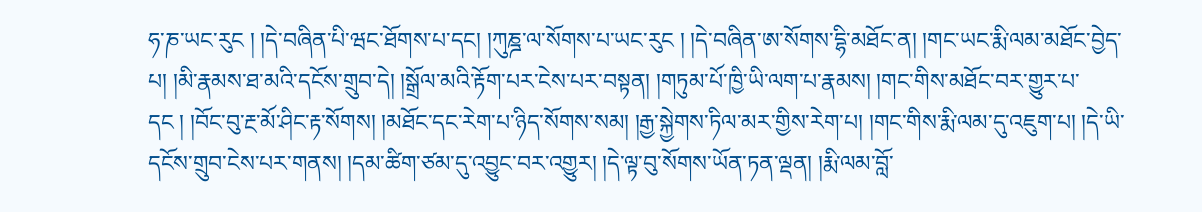ཧ་ཎ་ཡང་རུང ། །དེ་བཞིན་པི་ཝང་ཐོགས་པ་དང། །ཀུཎྜ་ལ་སོགས་པ་ཡང་རུང ། །དེ་བཞིན་ཨ་སོགས་དྷི་མཐོང་ན། །གང་ཡང་རྨི་ལམ་མཐོང་བྱེད་པ། །མི་རྣམས་ཐ་མའི་དངོས་གྲུབ་དེ། །སྒྲོལ་མའི་རྟོག་པར་ངེས་པར་བསྟན། །གཏུམ་པོ་ཁྱི་ཡི་ལག་པ་རྣམས། །གང་གིས་མཐོང་བར་གྱུར་པ་དང ། །བོང་བུ་རྔ་མོ་ཤིང་རྟ་སོགས། །མཐོང་དང་རེག་པ་ཉིད་སོགས་སམ། །རྒྱ་སྐྱེགས་ཏིལ་མར་གྱིས་རེག་པ། །གང་གིས་རྨི་ལམ་དུ་འཇུག་པ། །དེ་ཡི་དངོས་གྲུབ་ངེས་པར་གནས། །དམ་ཚིག་ཙམ་དུ་འབྱུང་བར་འགྱུར། །དེ་ལྟ་བུ་སོགས་ཡོན་ཏན་ལྡན། །རྨི་ལམ་བློ་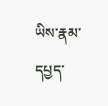ཡིས་རྣམ་དཔྱད་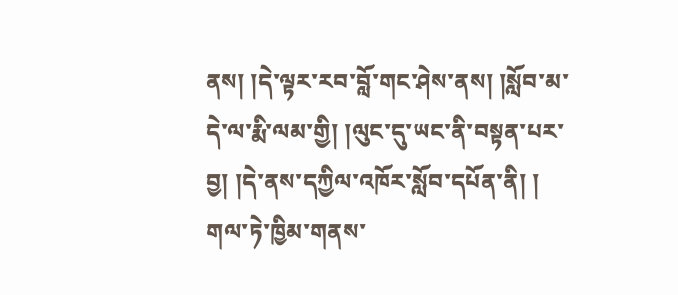ནས། །དེ་ལྟར་རབ་བློ་གང་ཤེས་ནས། །སློབ་མ་དེ་ལ་རྨི་ལམ་གྱི། །ལུང་དུ་ཡང་ནི་བསྟན་པར་བྱ། །དེ་ནས་དཀྱིལ་འཁོར་སློབ་དཔོན་ནི། །
གལ་ཏེ་ཁྱིམ་གནས་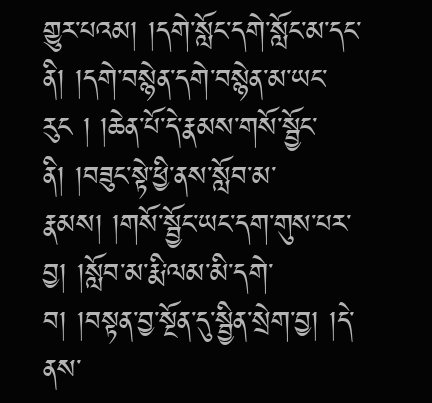གྱུར་པའམ། །དགེ་སློང་དགེ་སློང་མ་དང་ནི། །དགེ་བསྙེན་དགེ་བསྙེན་མ་ཡང་རུང ། །ཆེན་པོ་དེ་རྣམས་གསོ་སྦྱོང་ནི། །བཟུང་སྟེ་ཕྱི་ནས་སློབ་མ་རྣམས། །གསོ་སྦྱོང་ཡང་དག་གུས་པར་བྱ། །སློབ་མ་རྨི་ལམ་མི་དགེ་བ། །བསྟན་བྱ་སྔོན་དུ་སྦྱིན་སྲེག་བྱ། །དེ་ནས་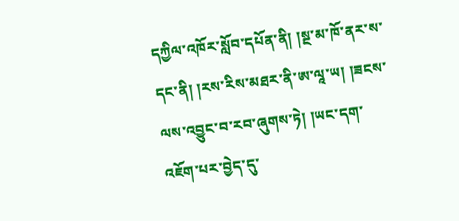དཀྱིལ་འཁོར་སློབ་དཔོན་ནི། །སྔ་མ་ཁོ་ནར་ས་དང་ནི། །རས་རིས་མཐར་ནི་ཨ་ལཱ་ཡ། །ཟངས་ལས་འབྱུང་བ་རབ་ཞུགས་ཏེ། །ཡང་དག་འཇོག་པར་བྱེད་དུ་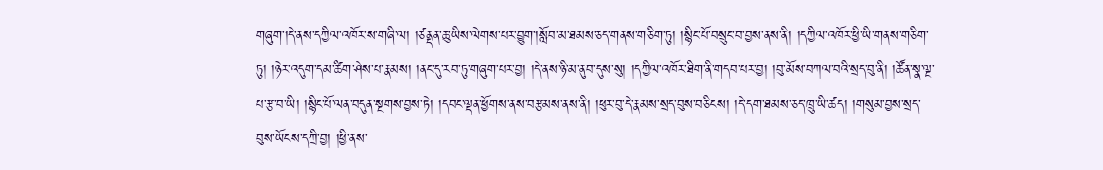གཞུག་།དེ་ནས་དཀྱིལ་འཁོར་ས་གཞི་ལ། །ཙནྡན་ཆུ་ཡིས་ལེགས་པར་བྱུག་།སློབ་མ་ཐམས་ཅད་གནས་གཅིག་ཏུ། །སྙིང་པོ་བསྲུང་བ་བྱས་ནས་ནི། །དཀྱིལ་འཁོར་ཕྱི་ཡི་གནས་གཅིག་ཏུ། །ཉེར་འདུག་དམ་ཚིག་ཤེས་པ་རྣམས། །ནང་དུ་རབ་ཏུ་གཞུག་པར་བྱ། །དེ་ནས་ཉི་མ་ནུབ་དུས་སུ། །དཀྱིལ་འཁོར་ཐིག་ནི་གདབ་པར་བྱ། །བུ་མོས་བཀལ་བའི་སྲད་བུ་ནི། །ཚོན་སྣ་ལྔ་པ་རྩ་བ་ཡི། །སྙིང་པོ་ལན་བདུན་སྔགས་བྱས་ཏེ། །དབང་ལྡན་ཕྱོགས་ནས་བརྩམས་ནས་ནི། །ཕུར་བུ་དེ་རྣམས་སྲད་བུས་བཅིངས། །དེ་དག་ཐམས་ཅད་ཁྲུ་ཡི་ཚད། །གསུམ་བྱས་སྲད་བུས་ཡོངས་དཀྲི་བྱ། །ཕྱི་ནས་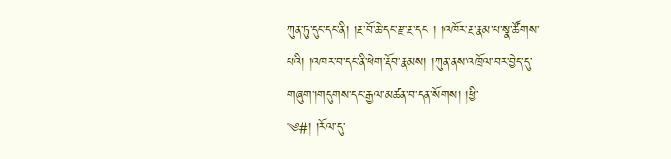ཀུན་ཏུ་དུང་དང་ནི། །རྔ་བོ་ཆེ་དང་རྫ་རྔ་དང ། །འཁོར་རྔ་རྣམ་པ་སྣ་ཚོགས་པའི། །འཁར་བ་དང་ནི་ཕེག་རྡོབ་རྣམས། །ཀུན་ནས་འཁྲོལ་བར་བྱེད་དུ་གཞུག་།གདུགས་དང་རྒྱལ་མཚན་བ་དན་སོགས། །ཕྱི་
༄#། །རོལ་དུ་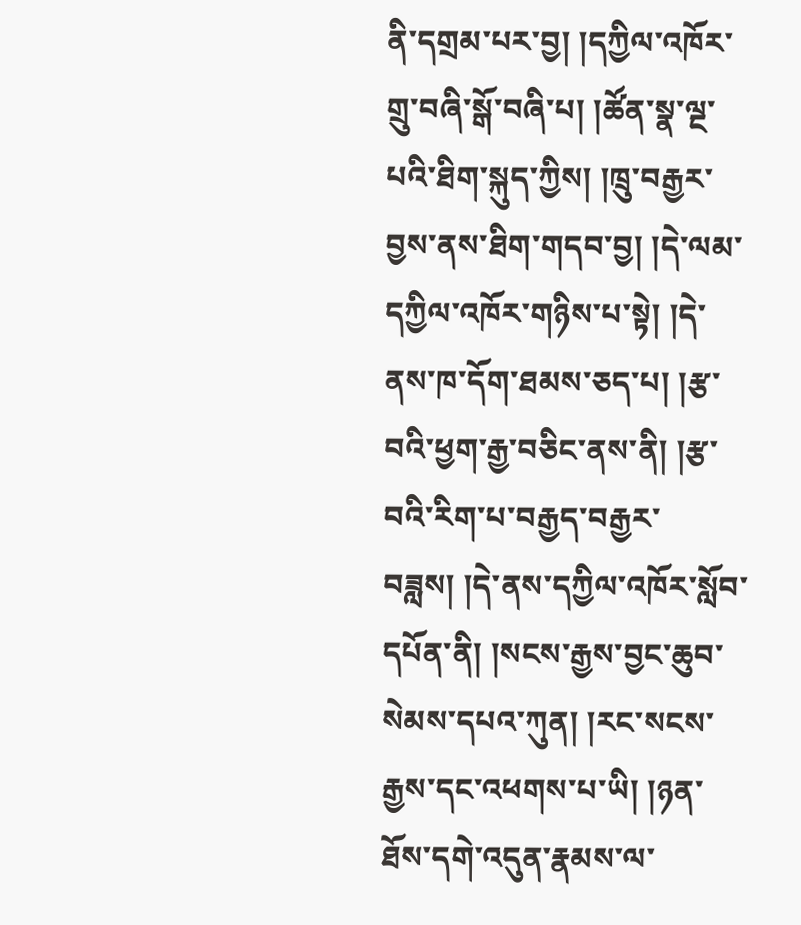ནི་དགྲམ་པར་བྱ། །དཀྱིལ་འཁོར་གྲུ་བཞི་སྒོ་བཞི་པ། །ཚོན་སྣ་ལྔ་པའི་ཐིག་སྐུད་ཀྱིས། །ཁྲུ་བརྒྱར་བྱས་ནས་ཐིག་གདབ་བྱ། །དེ་ལམ་དཀྱིལ་འཁོར་གཉིས་པ་སྟེ། །དེ་ནས་ཁ་དོག་ཐམས་ཅད་པ། །རྩ་བའི་ཕྱག་རྒྱ་བཅིང་ནས་ནི། །རྩ་བའི་རིག་པ་བརྒྱད་བརྒྱར་བཟླས། །དེ་ནས་དཀྱིལ་འཁོར་སློབ་དཔོན་ནི། །སངས་རྒྱས་བྱང་ཆུབ་སེམས་དཔའ་ཀུན། །རང་སངས་རྒྱས་དང་འཕགས་པ་ཡི། །ཉན་ཐོས་དགེ་འདུན་རྣམས་ལ་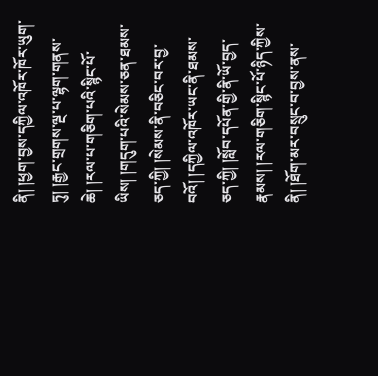ནི། །ཕྱག་བྱས་དཀྱིལ་འཁོར་ཁོར་ཡུག་ཏུ། །རྒྱང་གྲགས་ལྔ་པ་ལྷག་གནས་ཆེ། །རལ་པ་གཅིག་པའི་སྙིང་པོ་ཡིས། །གདུག་པའི་སེམས་ཅན་ཐམས་ཅད་ཀྱི། །སེམས་ནི་བཅིང་བར་བྱ་བའོ། །དཀྱིལ་འཁོར་ཡང་ནི་ཐམས་ཅད་ཀྱི། །སློབ་དཔོན་གྱི་ནི་ཡོ་བྱད་རྣམས། །རལ་གཅིག་སྙིང་པོ་ཉིད་ཀྱིས་ནི། །ཐོག་མར་བསྲུང་བ་བྱས་ནས་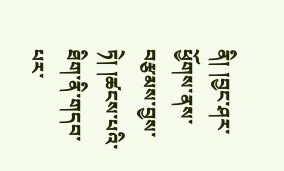ནི། །བྱང་ཤར་ཕྱོགས་ནས་བརྩམས་བྱས་ཏེ། །ཚངས་པའི་ཐིག་ནི་གདབ་པར་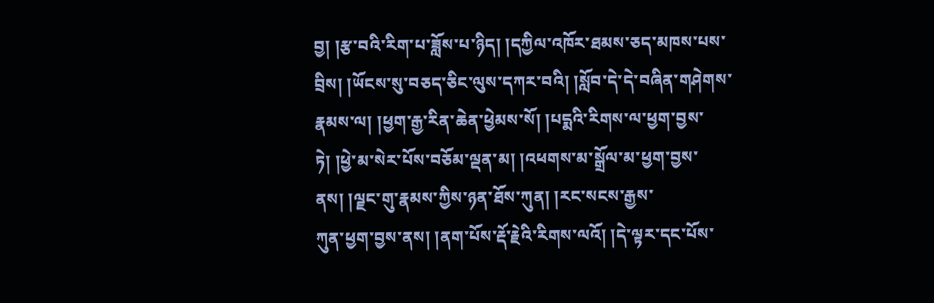བྱ། །རྩ་བའི་རིག་པ་ཟློས་པ་ཉིད། །དཀྱིལ་འཁོར་ཐམས་ཅད་མཁས་པས་བྲིས། །ཡོངས་སུ་བཅད་ཅིང་ལུས་དཀར་བའི། །སློབ་དེ་དེ་བཞིན་གཤེགས་རྣམས་ལ། །ཕྱག་རྒྱ་རིན་ཆེན་ཕྱེམས་སོ། །པདྨའི་རིགས་ལ་ཕྱག་བྱས་ཏེ། །ཕྱེ་མ་སེར་པོས་བཅོམ་ལྡན་མ། །འཕགས་མ་སྒྲོལ་མ་ཕྱག་བྱས་ནས། །ལྗང་གུ་རྣམས་ཀྱིས་ཉན་ཐོས་ཀུན། །རང་སངས་རྒྱས་
ཀུན་ཕྱག་བྱས་ནས། །ནག་པོས་རྡོ་རྗེའི་རིགས་ལའོ། །དེ་ལྟར་དང་པོས་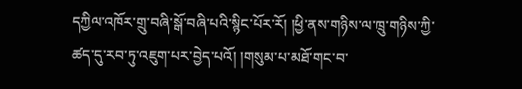དཀྱིལ་འཁོར་གྲུ་བཞི་སྒོ་བཞི་པའི་སྙིང་པོར་རོ། །ཕྱི་ནས་གཉིས་ལ་ཁྲུ་གཉིས་ཀྱི་ཚད་དུ་རབ་ཏུ་འཇུག་པར་བྱེད་པའོ། །གསུམ་པ་མཐོ་གང་བ་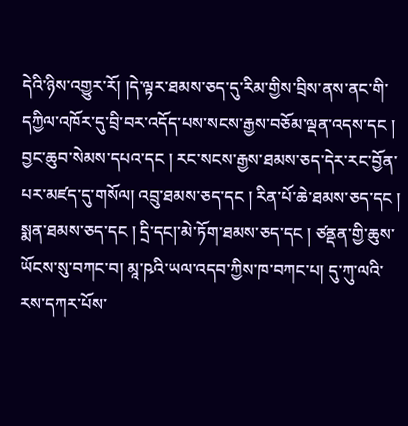དེའི་ཉིས་འགྱུར་རོ། །དེ་ལྟར་ཐམས་ཅད་དུ་རིམ་གྱིས་བྲིས་ནས་ནང་གི་དཀྱིལ་འཁོར་དུ་བྲི་བར་འདོད་པས་སངས་རྒྱས་བཅོམ་ལྡན་འདས་དང ། བྱང་ཆུབ་སེམས་དཔའ་དང ། རང་སངས་རྒྱས་ཐམས་ཅད་དེར་རང་བྱོན་པར་མཛད་དུ་གསོལ། འབྲུ་ཐམས་ཅད་དང ། རིན་པོ་ཆེ་ཐམས་ཅད་དང ། སྨན་ཐམས་ཅད་དང ། དྲི་དང།་མེ་ཏོག་ཐམས་ཅད་དང ། ཙནྡན་གྱི་ཆུས་ཡོངས་སུ་བཀང་བ། མཱ་ཥའི་ཡལ་འདབ་ཀྱིས་ཁ་བཀང་པ། དུ་ཀུ་ལའི་རས་དཀར་པོས་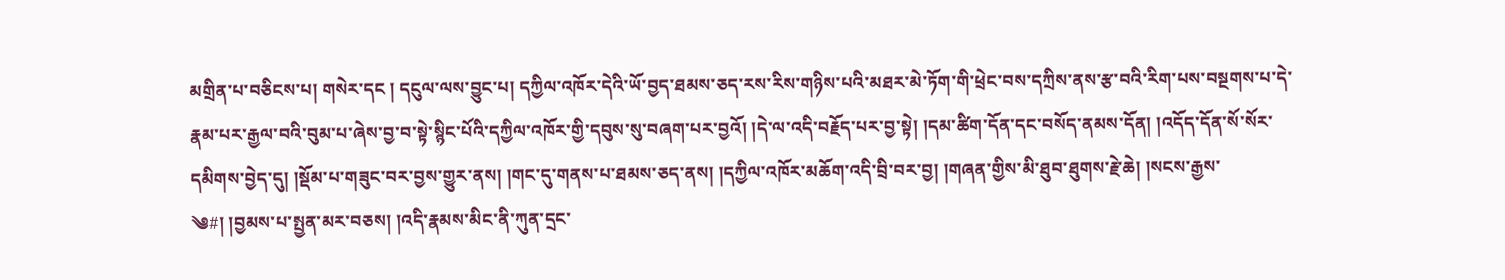མགྲིན་པ་བཅིངས་པ། གསེར་དང ། དངུལ་ལས་བྱུང་པ། དཀྱིལ་འཁོར་དེའི་ཡོ་བྱད་ཐམས་ཅད་རས་རིས་གཉིས་པའི་མཐར་མེ་ཏོག་གི་ཕྲེང་བས་དཀྲིས་ནས་རྩ་བའི་རིག་པས་བསྔགས་པ་དེ་རྣམ་པར་རྒྱལ་བའི་བུམ་པ་ཞེས་བྱ་བ་སྟེ་སྙིང་པོའི་དཀྱིལ་འཁོར་གྱི་དབུས་སུ་བཞག་པར་བྱའོ། །དེ་ལ་འདི་བརྗོད་པར་བྱ་སྟེ། །དམ་ཚིག་དོན་དང་བསོད་ནམས་དོན། །འདོད་དོན་སོ་སོར་དམིགས་བྱེད་དུ། །སྡོམ་པ་གཟུང་བར་བྱས་གྱུར་ནས། །གང་དུ་གནས་པ་ཐམས་ཅད་ནས། །དཀྱིལ་འཁོར་མཆོག་འདི་བྲི་བར་བྱ། །གཞན་གྱིས་མི་ཐུབ་ཐུགས་རྗེ་ཆེ། །སངས་རྒྱས་
༄#། །བྱམས་པ་སྤྱན་མར་བཅས། །འདི་རྣམས་མིང་ནི་ཀུན་དྲང་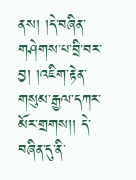ནས། །དེ་བཞིན་གཤེགས་པ་བྲི་བར་བྱ། །འཇིག་རྟེན་གསུམ་རྒྱལ་དཀར་མོར་གྲགས།། དེ་བཞིན་དུ་ནི་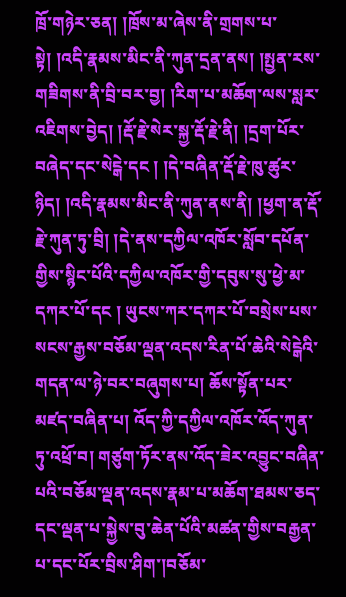ཁྲོ་གཉེར་ཅན། །ཁྲོས་མ་ཞེས་ནི་གྲགས་པ་སྟེ། །འདི་རྣམས་མིང་ནི་ཀུན་དྲན་ནས། །སྤྱན་རས་གཟིགས་ནི་བྲི་བར་བྱ། །རིག་པ་མཆོག་ལས་སླར་འཇིགས་བྱེད། །རྡོ་རྗེ་སེར་སྐྱ་རྡོ་རྗེ་ནི། །དྲག་པོར་བཞེད་དང་སེངྒེ་དང ། །དེ་བཞིན་རྡོ་རྗེ་ཁུ་ཚུར་ཉིད། །འདི་རྣམས་མིང་ནི་ཀུན་ནས་ནི། །ཕྱག་ན་རྡོ་རྗེ་ཀུན་ཏུ་བྲི། །དེ་ནས་དཀྱིལ་འཁོར་སློབ་དཔོན་གྱིས་སྙིང་པོའི་དཀྱིལ་འཁོར་གྱི་དབུས་སུ་ཕྱེ་མ་དཀར་པོ་དང ། ཡུངས་ཀར་དཀར་པོ་བསྲེས་པས་སངས་རྒྱས་བཅོམ་ལྡན་འདས་རིན་པོ་ཆེའི་སེངྒེའི་གདན་ལ་ཉེ་བར་བཞུགས་པ། ཆོས་སྟོན་པར་མཛད་བཞིན་པ། འོད་ཀྱི་དཀྱིལ་འཁོར་འོད་ཀུན་ཏུ་འཕྲོ་བ། གཙུག་ཏོར་ནས་འོད་ཟེར་འབྱུང་བཞིན་པའི་བཅོམ་ལྡན་འདས་རྣམ་པ་མཆོག་ཐམས་ཅད་དང་ལྡན་པ་སྐྱེས་བུ་ཆེན་པོའི་མཚན་གྱིས་བརྒྱན་པ་དང་པོར་བྲིས་ཤིག་།བཅོམ་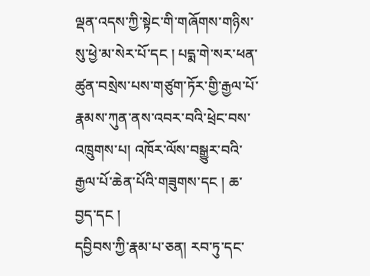ལྡན་འདས་ཀྱི་སྟེང་གི་གཞོགས་གཉིས་སུ་ཕྱེ་མ་སེར་པོ་དང ། པདྨ་གེ་སར་ཕན་ཚུན་བསྲེས་པས་གཙུག་ཏོར་གྱི་རྒྱལ་པོ་རྣམས་ཀུན་ནས་འབར་བའི་ཕྲེང་བས་འཁྲུགས་པ། འཁོར་ལོས་བསྒྱུར་བའི་རྒྱལ་པོ་ཆེན་པོའི་གཟུགས་དང ། ཆ་བྱད་དང །
དབྱིབས་ཀྱི་རྣམ་པ་ཅན། རབ་ཏུ་དང་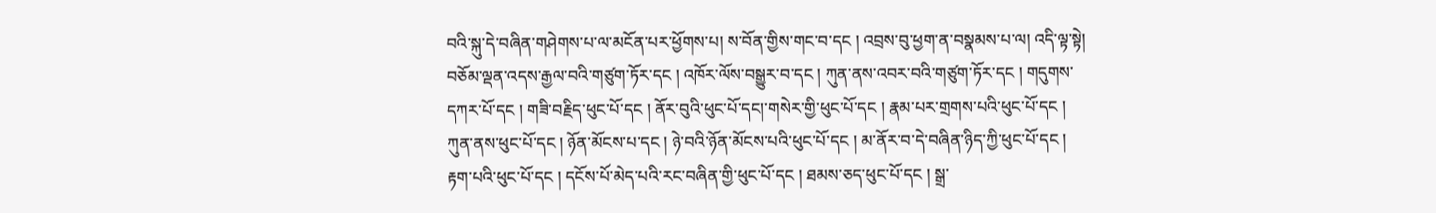བའི་སྐུ་དེ་བཞིན་གཤེགས་པ་ལ་མངོན་པར་ཕྱོགས་པ། ས་བོན་གྱིས་གང་བ་དང ། འབྲས་བུ་ཕྱག་ན་བསྣམས་པ་ལ། འདི་ལྟ་སྟེ། བཅོམ་ལྡན་འདས་རྒྱལ་བའི་གཙུག་ཏོར་དང ། འཁོར་ལོས་བསྒྱུར་བ་དང ། ཀུན་ནས་འབར་བའི་གཙུག་ཏོར་དང ། གདུགས་དཀར་པོ་དང ། གཟི་བརྗིད་ཕུང་པོ་དང ། ནོར་བུའི་ཕུང་པོ་དང།་གསེར་གྱི་ཕུང་པོ་དང ། རྣམ་པར་གྲགས་པའི་ཕུང་པོ་དང ། ཀུན་ནས་ཕུང་པོ་དང ། ཉོན་མོངས་པ་དང ། ཉེ་བའི་ཉོན་མོངས་པའི་ཕུང་པོ་དང ། མ་ནོར་བ་དེ་བཞིན་ཉིད་ཀྱི་ཕུང་པོ་དང ། རྟག་པའི་ཕུང་པོ་དང ། དངོས་པོ་མེད་པའི་རང་བཞིན་གྱི་ཕུང་པོ་དང ། ཐམས་ཅད་ཕུང་པོ་དང ། སྒྲ་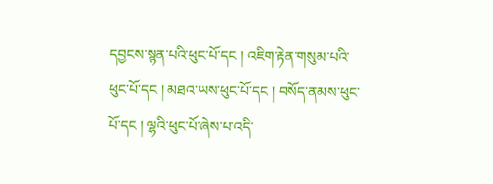དབྱངས་སྙན་པའི་ཕུང་པོ་དང ། འཇིག་རྟེན་གསུམ་པའི་ཕུང་པོ་དང ། མཐའ་ཡས་ཕུང་པོ་དང ། བསོད་ནམས་ཕུང་པོ་དང ། ལྷའི་ཕུང་པོ་ཞེས་པ་འདི་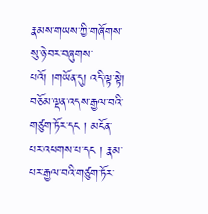རྣམས་གཡས་ཀྱི་གཞོགས་སུ་ཉེ་བར་བཞུགས་པའོ། །གཡོན་དུ། འདི་ལྟ་སྟེ། བཅོམ་ལྡན་འདས་རྒྱལ་བའི་གཙུག་ཏོར་དང ། མངོན་པར་འཕགས་པ་དང ། རྣམ་པར་རྒྱལ་བའི་གཙུག་ཏོར་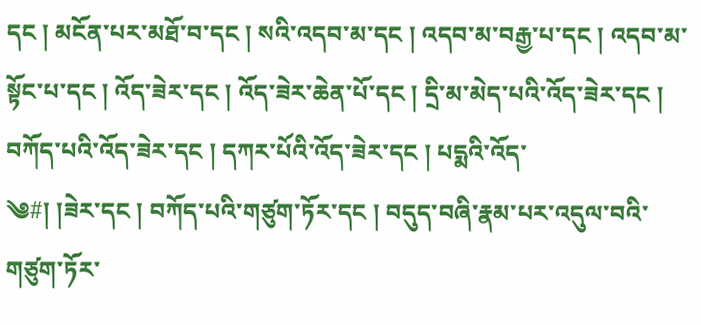དང ། མངོན་པར་མཐོ་བ་དང ། སའི་འདབ་མ་དང ། འདབ་མ་བརྒྱ་པ་དང ། འདབ་མ་སྟོང་པ་དང ། འོད་ཟེར་དང ། འོད་ཟེར་ཆེན་པོ་དང ། དྲི་མ་མེད་པའི་འོད་ཟེར་དང ། བཀོད་པའི་འོད་ཟེར་དང ། དཀར་པོའི་འོད་ཟེར་དང ། པདྨའི་འོད་
༄#། །ཟེར་དང ། བཀོད་པའི་གཙུག་ཏོར་དང ། བདུད་བཞི་རྣམ་པར་འདུལ་བའི་གཙུག་ཏོར་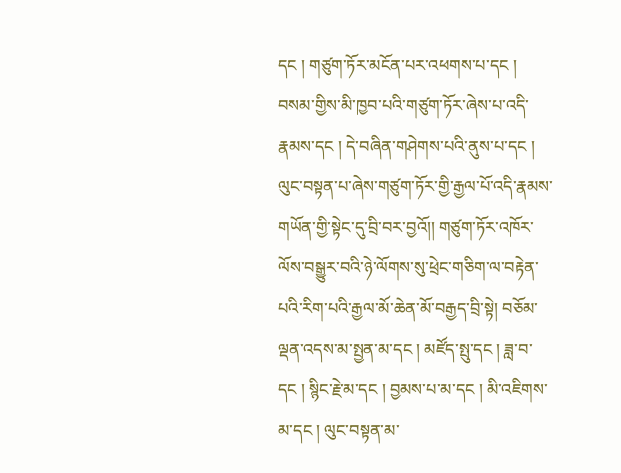དང ། གཙུག་ཏོར་མངོན་པར་འཕགས་པ་དང ། བསམ་གྱིས་མི་ཁྱབ་པའི་གཙུག་ཏོར་ཞེས་པ་འདི་རྣམས་དང ། དེ་བཞིན་གཤེགས་པའི་ནུས་པ་དང ། ལུང་བསྟན་པ་ཞེས་གཙུག་ཏོར་གྱི་རྒྱལ་པོ་འདི་རྣམས་གཡོན་གྱི་སྟེང་དུ་བྲི་བར་བྱའོ།། གཙུག་ཏོར་འཁོར་ལོས་བསྒྱུར་བའི་ཉེ་ལོགས་སུ་ཕྲེང་གཅིག་ལ་བརྟེན་པའི་རིག་པའི་རྒྱལ་མོ་ཆེན་མོ་བརྒྱད་བྲི་སྟེ། བཅོམ་ལྡན་འདས་མ་སྤྱན་མ་དང ། མཛོད་སྤུ་དང ། ཟླ་བ་དང ། སྙིང་རྗེ་མ་དང ། བྱམས་པ་མ་དང ། མི་འཇིགས་མ་དང ། ལུང་བསྟན་མ་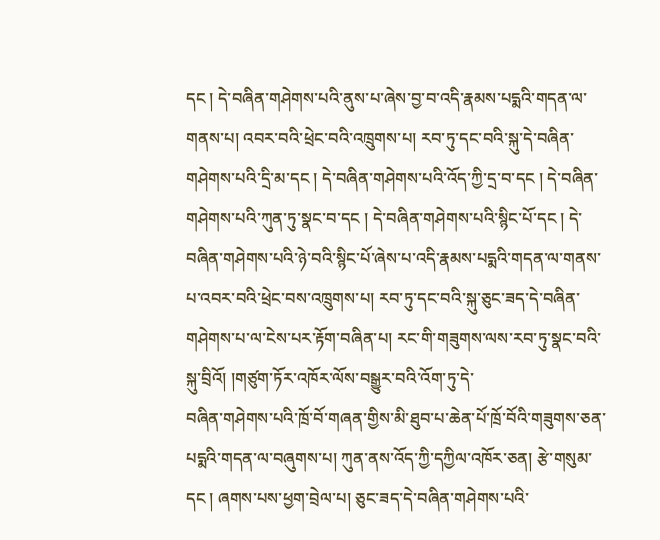དང ། དེ་བཞིན་གཤེགས་པའི་ནུས་པ་ཞེས་བྱ་བ་འདི་རྣམས་པདྨའི་གདན་ལ་གནས་པ། འབར་བའི་ཕྲེང་བའི་འཁྲུགས་པ། རབ་ཏུ་དང་བའི་སྐུ་དེ་བཞིན་གཤེགས་པའི་དྲི་མ་དང ། དེ་བཞིན་གཤེགས་པའི་འོད་ཀྱི་དྲ་བ་དང ། དེ་བཞིན་གཤེགས་པའི་ཀུན་ཏུ་སྣང་བ་དང ། དེ་བཞིན་གཤེགས་པའི་སྙིང་པོ་དང ། དེ་བཞིན་གཤེགས་པའི་ཉེ་བའི་སྙིང་པོ་ཞེས་པ་འདི་རྣམས་པདྨའི་གདན་ལ་གནས་པ་འབར་བའི་ཕྲེང་བས་འཁྲུགས་པ། རབ་ཏུ་དང་བའི་སྐུ་ཅུང་ཟད་དེ་བཞིན་གཤེགས་པ་ལ་ངེས་པར་རྟོག་བཞིན་པ། རང་གི་གཟུགས་ལས་རབ་ཏུ་སྣང་བའི་སྐུ་བྲིའོ། །གཙུག་ཏོར་འཁོར་ལོས་བསྒྱུར་བའི་འོག་ཏུ་དེ་
བཞིན་གཤེགས་པའི་ཁྲོ་བོ་གཞན་གྱིས་མི་ཐུབ་པ་ཆེན་པོ་ཁྲོ་བོའི་གཟུགས་ཅན་པདྨའི་གདན་ལ་བཞུགས་པ། ཀུན་ནས་འོད་ཀྱི་དཀྱིལ་འཁོར་ཅན། རྩེ་གསུམ་དང ། ཞགས་པས་ཕྱག་བྲེལ་པ། ཅུང་ཟད་དེ་བཞིན་གཤེགས་པའི་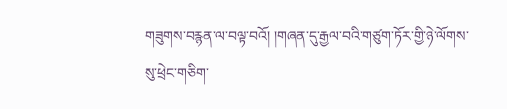གཟུགས་བརྙན་ལ་བལྟ་བའོ། །གཞན་དུ་རྒྱལ་བའི་གཙུག་ཏོར་གྱི་ཉེ་ལོགས་སུ་ཕྲེང་གཅིག་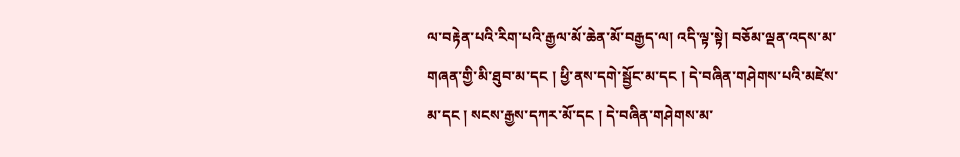ལ་བརྟེན་པའི་རིག་པའི་རྒྱལ་མོ་ཆེན་མོ་བརྒྱད་ལ། འདི་ལྟ་སྟེ། བཅོམ་ལྡན་འདས་མ་གཞན་གྱི་མི་ཐུབ་མ་དང ། ཕྱི་ནས་དགེ་སྦྱོང་མ་དང ། དེ་བཞིན་གཤེགས་པའི་མཛེས་མ་དང ། སངས་རྒྱས་དཀར་མོ་དང ། དེ་བཞིན་གཤེགས་མ་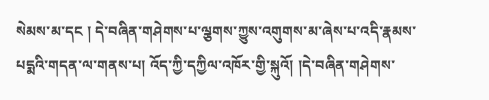སེམས་མ་དང ། དེ་བཞིན་གཤེགས་པ་ལྕགས་ཀྱུས་འགུགས་མ་ཞེས་པ་འདི་རྣམས་པདྨའི་གདན་ལ་གནས་པ། འོད་ཀྱི་དཀྱིལ་འཁོར་གྱི་སྐུའོ། །དེ་བཞིན་གཤེགས་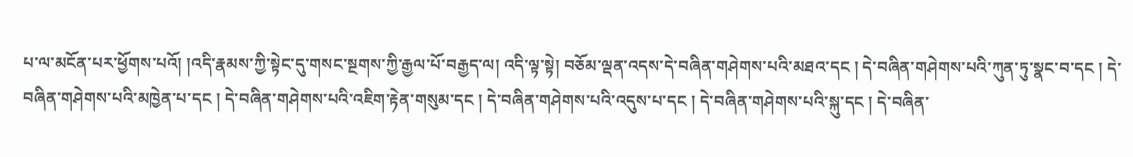པ་ལ་མངོན་པར་ཕྱོགས་པའོ། །འདི་རྣམས་ཀྱི་སྟེང་དུ་གསང་སྔགས་ཀྱི་རྒྱལ་པོ་བརྒྱད་ལ། འདི་ལྟ་སྟེ། བཅོམ་ལྡན་འདས་དེ་བཞིན་གཤེགས་པའི་མཐའ་དང ། དེ་བཞིན་གཤེགས་པའི་ཀུན་ཏུ་སྣང་བ་དང ། དེ་བཞིན་གཤེགས་པའི་མཁྱེན་པ་དང ། དེ་བཞིན་གཤེགས་པའི་འཇིག་རྟེན་གསུམ་དང ། དེ་བཞིན་གཤེགས་པའི་འདུས་པ་དང ། དེ་བཞིན་གཤེགས་པའི་སྐུ་དང ། དེ་བཞིན་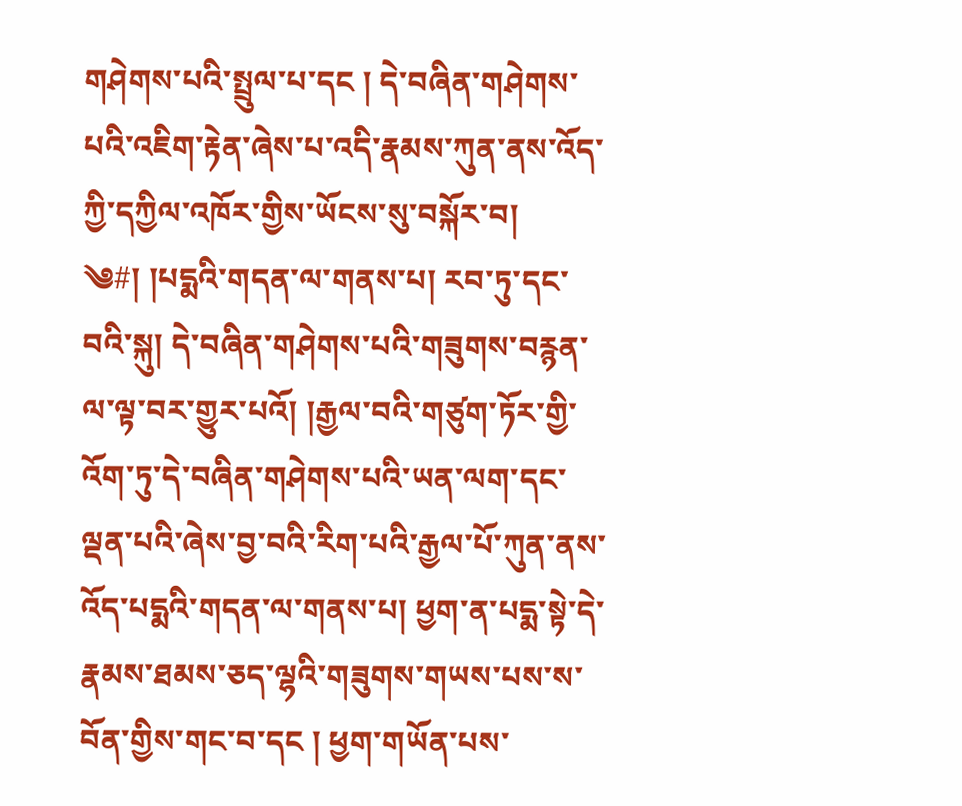གཤེགས་པའི་སྤྲུལ་པ་དང ། དེ་བཞིན་གཤེགས་པའི་འཇིག་རྟེན་ཞེས་པ་འདི་རྣམས་ཀུན་ནས་འོད་ཀྱི་དཀྱིལ་འཁོར་གྱིས་ཡོངས་སུ་བསྐོར་བ།
༄#། །པདྨའི་གདན་ལ་གནས་པ། རབ་ཏུ་དང་བའི་སྐུ། དེ་བཞིན་གཤེགས་པའི་གཟུགས་བརྙན་ལ་ལྟ་བར་གྱུར་པའོ། །རྒྱལ་བའི་གཙུག་ཏོར་གྱི་འོག་ཏུ་དེ་བཞིན་གཤེགས་པའི་ཡན་ལག་དང་ལྡན་པའི་ཞེས་བྱ་བའི་རིག་པའི་རྒྱལ་པོ་ཀུན་ནས་འོད་པདྨའི་གདན་ལ་གནས་པ། ཕྱག་ན་པདྨ་སྟེ་དེ་རྣམས་ཐམས་ཅད་ལྷའི་གཟུགས་གཡས་པས་ས་བོན་གྱིས་གང་བ་དང ། ཕྱག་གཡོན་པས་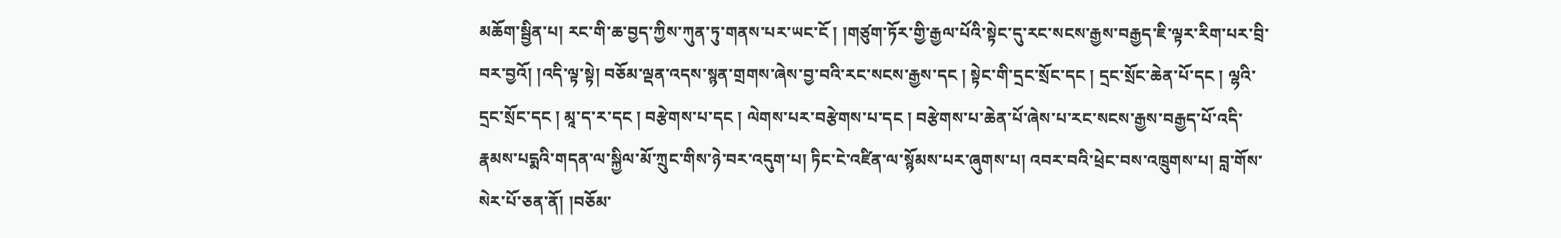མཆོག་སྦྱིན་པ། རང་གི་ཆ་བྱད་ཀྱིས་ཀུན་ཏུ་གནས་པར་ཡང་ངོ ། །གཙུག་ཏོར་གྱི་རྒྱལ་པོའི་སྟེང་དུ་རང་སངས་རྒྱས་བརྒྱད་ཇི་ལྟར་རིག་པར་བྲི་བར་བྱའོ། །འདི་ལྟ་སྟེ། བཅོམ་ལྡན་འདས་སྙན་གྲགས་ཞེས་བྱ་བའི་རང་སངས་རྒྱས་དང ། སྟེང་གི་དྲང་སྲོང་དང ། དྲང་སྲོང་ཆེན་པོ་དང ། ལྷའི་དྲང་སྲོང་དང ། མཱ་ད་ར་དང ། བརྩེགས་པ་དང ། ལེགས་པར་བརྩེགས་པ་དང ། བརྩེགས་པ་ཆེན་པོ་ཞེས་པ་རང་སངས་རྒྱས་བརྒྱད་པོ་འདི་རྣམས་པདྨའི་གདན་ལ་སྐྱིལ་མོ་ཀྲུང་གིས་ཉེ་བར་འདུག་པ། ཏིང་ངེ་འཛིན་ལ་སྙོམས་པར་ཞུགས་པ། འབར་བའི་ཕྲེང་བས་འཁྲུགས་པ། བླ་གོས་སེར་པོ་ཅན་ནོ། །བཅོམ་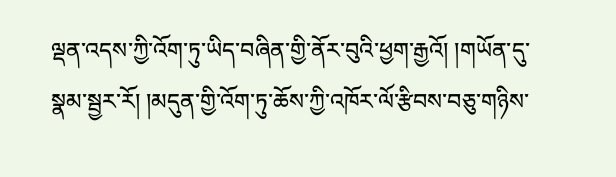ལྡན་འདས་ཀྱི་འོག་ཏུ་ཡིད་བཞིན་གྱི་ནོར་བུའི་ཕྱག་རྒྱའོ། །གཡོན་དུ་སྣམ་སྦྱར་རོ། །མདུན་གྱི་འོག་ཏུ་ཆོས་ཀྱི་འཁོར་ལོ་རྩིབས་བཅུ་གཉིས་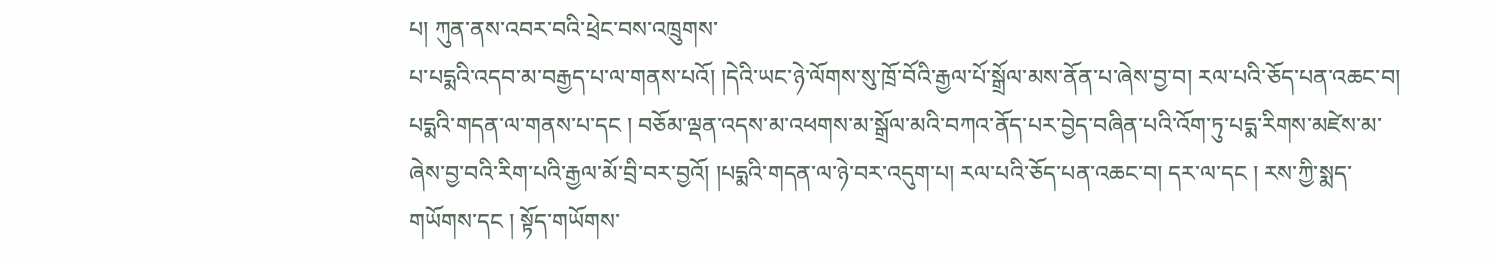པ། ཀུན་ནས་འབར་བའི་ཕྲེང་བས་འཁྲུགས་
པ་པདྨའི་འདབ་མ་བརྒྱད་པ་ལ་གནས་པའོ། །དེའི་ཡང་ཉེ་ལོགས་སུ་ཁྲོ་བོའི་རྒྱལ་པོ་སྒྲོལ་མས་ནོན་པ་ཞེས་བྱ་བ། རལ་པའི་ཅོད་པན་འཆང་བ། པདྨའི་གདན་ལ་གནས་པ་དང ། བཅོམ་ལྡན་འདས་མ་འཕགས་མ་སྒྲོལ་མའི་བཀའ་ནོད་པར་བྱེད་བཞིན་པའི་འོག་ཏུ་པདྨ་རིགས་མཛེས་མ་ཞེས་བྱ་བའི་རིག་པའི་རྒྱལ་མོ་བྲི་བར་བྱའོ། །པདྨའི་གདན་ལ་ཉེ་བར་འདུག་པ། རལ་པའི་ཅོད་པན་འཆང་བ། དར་ལ་དང ། རས་ཀྱི་སྨད་གཡོགས་དང ། སྟོད་གཡོགས་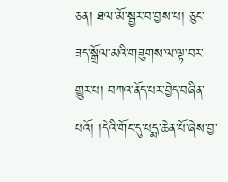ཅན། ཐལ་མོ་སྦྱར་བ་བྱས་པ། ཅུང་ཟད་སྒྲོལ་མའི་གཟུགས་ལ་ལྟ་བར་གྱུར་པ། བཀའ་ནོད་པར་བྱེད་བཞིན་པའོ། །དེའི་གོང་དུ་པདྨ་ཆེན་པོ་ཞེས་བྱ་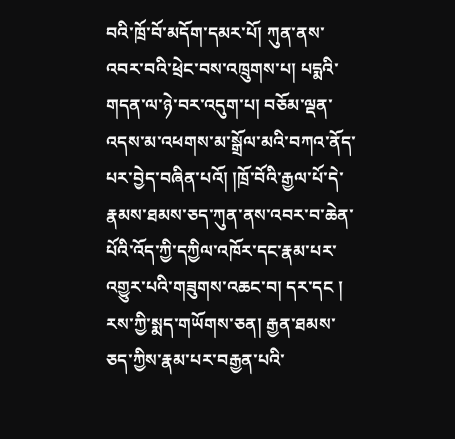བའི་ཁྲོ་བོ་མདོག་དམར་པོ། ཀུན་ནས་འབར་བའི་ཕྲེང་བས་འཁྲུགས་པ། པདྨའི་གདན་ལ་ཉེ་བར་འདུག་པ། བཅོམ་ལྡན་འདས་མ་འཕགས་མ་སྒྲོལ་མའི་བཀའ་ནོད་པར་བྱེད་བཞིན་པའོ། །ཁྲོ་བོའི་རྒྱལ་པོ་དེ་རྣམས་ཐམས་ཅད་ཀུན་ནས་འབར་བ་ཆེན་པོའི་འོད་ཀྱི་དཀྱིལ་འཁོར་དང་རྣམ་པར་འགྱུར་པའི་གཟུགས་འཆང་བ། དར་དང ། རས་ཀྱི་སྨད་གཡོགས་ཅན། རྒྱན་ཐམས་ཅད་ཀྱིས་རྣམ་པར་བརྒྱན་པའི་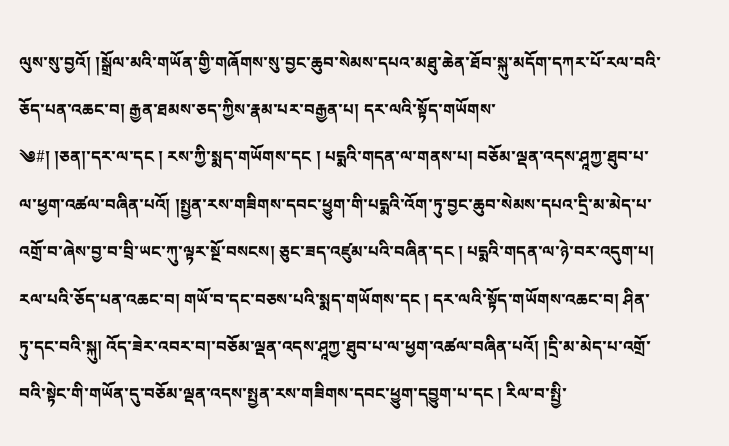ལུས་སུ་བྱའོ། །སྒྲོལ་མའི་གཡོན་གྱི་གཞོགས་སུ་བྱང་ཆུབ་སེམས་དཔའ་མཐུ་ཆེན་ཐོབ་སྐུ་མདོག་དཀར་པོ་རལ་བའི་ཅོད་པན་འཆང་བ། རྒྱན་ཐམས་ཅད་ཀྱིས་རྣམ་པར་བརྒྱན་པ། དར་ལའི་སྟོད་གཡོགས་
༄#། །ཅན།་དར་ལ་དང ། རས་ཀྱི་སྨད་གཡོགས་དང ། པདྨའི་གདན་ལ་གནས་པ། བཅོམ་ལྡན་འདས་ཤཱཀྱ་ཐུབ་པ་ལ་ཕྱག་འཚལ་བཞིན་པའོ། །སྤྱན་རས་གཟིགས་དབང་ཕྱུག་གི་པདྨའི་འོག་ཏུ་བྱང་ཆུབ་སེམས་དཔའ་དྲི་མ་མེད་པ་འགྲོ་བ་ཞེས་བྱ་བ་བྲི་ཡང་ཀུ་ལྟར་སྔོ་བསངས། ཅུང་ཟད་འཛུམ་པའི་བཞིན་དང ། པདྨའི་གདན་ལ་ཉེ་བར་འདུག་པ། རལ་པའི་ཅོད་པན་འཆང་བ། གཡོ་བ་དང་བཅས་པའི་སྨད་གཡོགས་དང ། དར་ལའི་སྟོད་གཡོགས་འཆང་བ། ཤིན་ཏུ་དང་བའི་སྐུ། འོད་ཟེར་འབར་བ།་བཅོམ་ལྡན་འདས་ཤཱཀྱ་ཐུབ་པ་ལ་ཕྱག་འཚལ་བཞིན་པའོ། །དྲི་མ་མེད་པ་འགྲོ་བའི་སྟེང་གི་གཡོན་དུ་བཅོམ་ལྡན་འདས་སྤྱན་རས་གཟིགས་དབང་ཕྱུག་དབྱུག་པ་དང ། རིལ་བ་སྤྱི་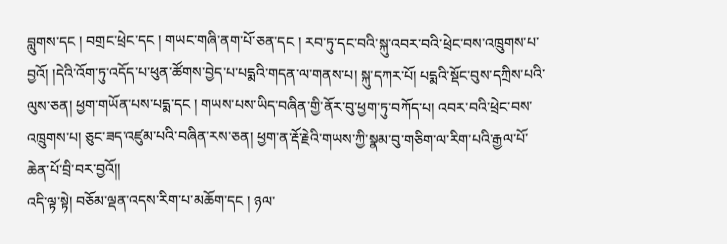བླུགས་དང ། བགྲང་ཕྲེང་དང ། གཡང་གཞི་ནག་པོ་ཅན་དང ། རབ་ཏུ་དང་བའི་སྐུ་འབར་བའི་ཕྲེང་བས་འཁྲུགས་པ་བྱའོ། །དེའི་འོག་ཏུ་འདོད་པ་ཕུན་ཚོགས་བྱེད་པ་པདྨའི་གདན་ལ་གནས་པ། སྐུ་དཀར་པོ། པདྨའི་སྡོང་བུས་དཀྲིས་པའི་ལུས་ཅན། ཕྱག་གཡོན་པས་པདྨ་དང ། གཡས་པས་ཡིད་བཞིན་གྱི་ནོར་བུ་ཕྱག་ཏུ་བཀོད་པ། འབར་བའི་ཕྲེང་བས་འཁྲུགས་པ། ཅུང་ཟད་འཛུམ་པའི་བཞིན་རས་ཅན། ཕྱག་ན་རྡོ་རྗེའི་གཡས་ཀྱི་སྣམ་བུ་གཅིག་ལ་རིག་པའི་རྒྱལ་པོ་ཆེན་པོ་བྲི་བར་བྱའོ།།
འདི་ལྟ་སྟེ། བཅོམ་ལྡན་འདས་རིག་པ་མཆོག་དང ། ཉལ་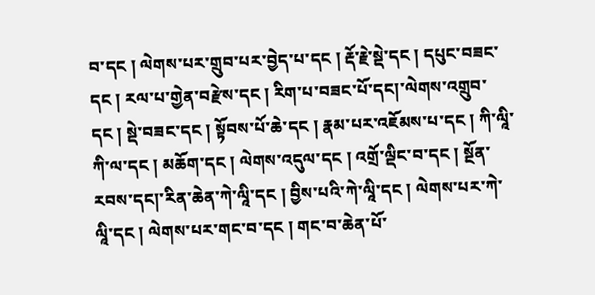བ་དང ། ལེགས་པར་གྲུབ་པར་བྱེད་པ་དང ། རྡོ་རྗེ་སྡེ་དང ། དཔུང་བཟང་དང ། རལ་པ་གྱེན་བརྫེས་དང ། རིག་པ་བཟང་པོ་དང།་ལེགས་འགྲུབ་དང ། སྡེ་བཟང་དང ། སྟོབས་པོ་ཆེ་དང ། རྣམ་པར་འཇོམས་པ་དང ། ཀི་ལཱི་ཀི་ལ་དང ། མཆོག་དང ། ལེགས་འདུལ་དང ། འགྲོ་ལྡིང་བ་དང ། སྔོན་རབས་དང།་རིན་ཆེན་ཀེ་ལཱི་དང ། བྱིས་པའི་ཀེ་ལཱི་དང ། ལེགས་པར་ཀེ་ལཱི་དང ། ལེགས་པར་གང་བ་དང ། གང་བ་ཆེན་པོ་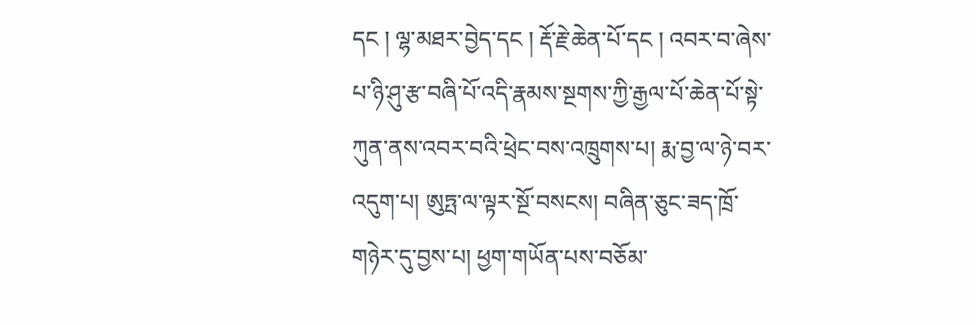དང ། ལྷ་མཐར་བྱེད་དང ། རྡོ་རྗེ་ཆེན་པོ་དང ། འབར་བ་ཞེས་པ་ཉི་ཤུ་རྩ་བཞི་པོ་འདི་རྣམས་སྔགས་ཀྱི་རྒྱལ་པོ་ཆེན་པོ་སྟེ་ཀུན་ནས་འབར་བའི་ཕྲེང་བས་འཁྲུགས་པ། རྨ་བྱ་ལ་ཉེ་བར་འདུག་པ། ཨུཏྤ་ལ་ལྟར་སྔོ་བསངས། བཞིན་ཅུང་ཟད་ཁྲོ་གཉེར་དུ་བྱས་པ། ཕྱག་གཡོན་པས་བཅོམ་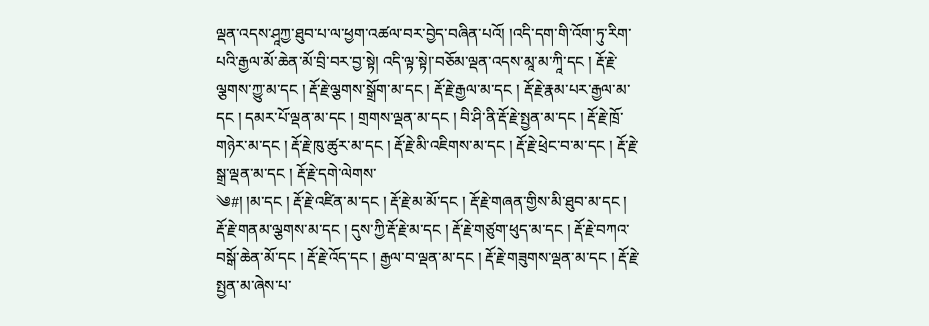ལྡན་འདས་ཤཱཀྱ་ཐུབ་པ་ལ་ཕྱག་འཚལ་བར་བྱེད་བཞིན་པའོ། །འདི་དག་གི་འོག་ཏུ་རིག་པའི་རྒྱལ་མོ་ཆེན་མོ་བྲི་བར་བྱ་སྟེ། འདི་ལྟ་སྟེ།་བཅོམ་ལྡན་འདས་མཱ་མ་ཀཱི་དང ། རྡོ་རྗེ་ལྕགས་ཀྱུ་མ་དང ། རྡོ་རྗེ་ལྕགས་སྒྲོག་མ་དང ། རྡོ་རྗེ་རྒྱལ་མ་དང ། རྡོ་རྗེ་རྣམ་པར་རྒྱལ་མ་དང ། དམར་པོ་ལྡན་མ་དང ། གྲགས་ལྡན་མ་དང ། བི་ཤི་ནི་རྡོ་རྗེ་སྤྱན་མ་དང ། རྡོ་རྗེ་ཁྲོ་གཉེར་མ་དང ། རྡོ་རྗེ་ཁུ་ཚུར་མ་དང ། རྡོ་རྗེ་མི་འཇིགས་མ་དང ། རྡོ་རྗེ་ཕྲེང་བ་མ་དང ། རྡོ་རྗེ་སྒྲ་ལྡན་མ་དང ། རྡོ་རྗེ་དགེ་ལེགས་
༄#། །མ་དང ། རྡོ་རྗེ་འཛིན་མ་དང ། རྡོ་རྗེ་མ་མོ་དང ། རྡོ་རྗེ་གཞན་གྱིས་མི་ཐུབ་མ་དང ། རྡོ་རྗེ་གནམ་ལྕགས་མ་དང ། དུས་ཀྱི་རྡོ་རྗེ་མ་དང ། རྡོ་རྗེ་གཙུག་ཕུད་མ་དང ། རྡོ་རྗེ་བཀའ་བསྒོ་ཆེན་མོ་དང ། རྡོ་རྗེ་འོད་དང ། རྒྱལ་བ་ལྡན་མ་དང ། རྡོ་རྗེ་གཟུགས་ལྡན་མ་དང ། རྡོ་རྗེ་སྤྱན་མ་ཞེས་པ་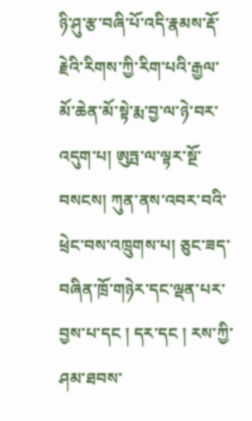ཉི་ཤུ་རྩ་བཞི་པོ་འདི་རྣམས་རྡོ་རྗེའི་རིགས་ཀྱི་རིག་པའི་རྒྱལ་མོ་ཆེན་མོ་སྟེ་རྨ་བྱ་ལ་ཉེ་བར་འདུག་པ། ཨུཏྤ་ལ་ལྟར་སྔོ་བསངས། ཀུན་ནས་འབར་བའི་ཕྲེང་བས་འཁྲུགས་པ། ཅུང་ཟད་བཞིན་ཁྲོ་གཉེར་དང་ལྡན་པར་བྱས་པ་དང ། དར་དང ། རས་ཀྱི་ཤམ་ཐབས་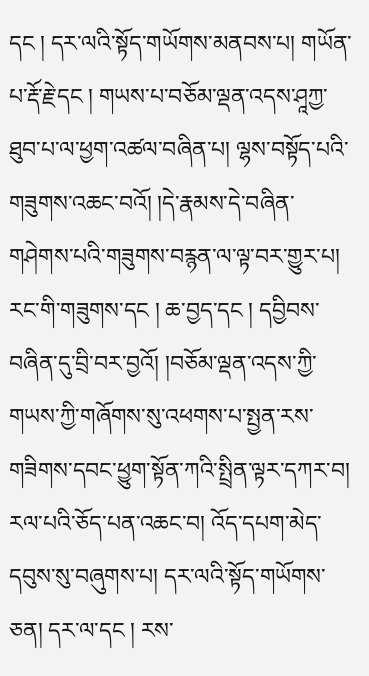དང ། དར་ལའི་སྟོད་གཡོགས་མནབས་པ། གཡོན་པ་རྡོ་རྗེ་དང ། གཡས་པ་བཅོམ་ལྡན་འདས་ཤཱཀྱ་ཐུབ་པ་ལ་ཕྱག་འཚལ་བཞིན་པ། ལྷས་བསྟོད་པའི་གཟུགས་འཆང་བའོ། །དེ་རྣམས་དེ་བཞིན་གཤེགས་པའི་གཟུགས་བརྙན་ལ་ལྟ་བར་གྱུར་པ། རང་གི་གཟུགས་དང ། ཆ་བྱད་དང ། དབྱིབས་བཞིན་དུ་བྲི་བར་བྱའོ། །བཅོམ་ལྡན་འདས་ཀྱི་གཡས་ཀྱི་གཞོགས་སུ་འཕགས་པ་སྤྱན་རས་གཟིགས་དབང་ཕྱུག་སྟོན་ཀའི་སྤྲིན་ལྟར་དཀར་བ། རལ་པའི་ཅོད་པན་འཆང་བ། འོད་དཔག་མེད་དབུས་སུ་བཞུགས་པ། དར་ལའི་སྟོད་གཡོགས་ཅན། དར་ལ་དང ། རས་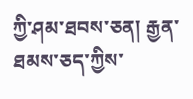ཀྱི་ཤམ་ཐབས་ཅན། རྒྱན་ཐམས་ཅད་ཀྱིས་